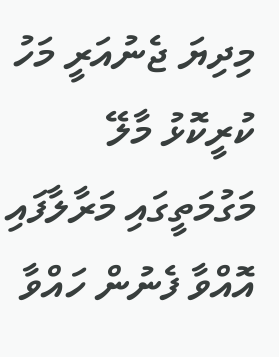މިދިޔަ ޖެނުއަރީ މަހު ކުރީކޮޅު މާލޭ މަގުމަތީގައި މަރާލާފައި އޮއްވާ ފެނުން ހައްވާ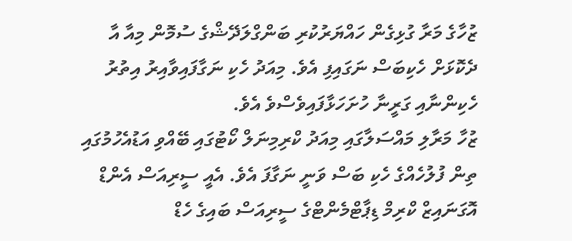ޒުހާގެ މަރާ ގުޅިގެން ހައްޔަރުކުރި ބަންގްލަދޭޝްގެ ސުމޮން މިއާ އާ ދެކޮޅަށް ހެކިބަސް ނަގައިފި އެވެ. މިއަދު ހެކި ނަގާފައިވާއިރު އިތުރު ހެކިންނާއި ގަރީނާ ހުށަހަޅާފައިވެސްވެ އެވެ.
ޒުހާ މަރާލި މައްސަލާގައި މިއަދު ކްރިމިނަލް ކޯޓުގައި ބޭއްވި އަޑުއެހުމުގައި ތިން ފުލުހެއްގެ ހެކި ބަސް ވަނީ ނަގާފަ އެވެ. އެއީ ސީރިއަސް އެންޑް އޮގަނައިޒް ކްރިމް ޑިޕާޓްމެންޓްގެ ސީރިއަސް ބައިގެ ހެޑް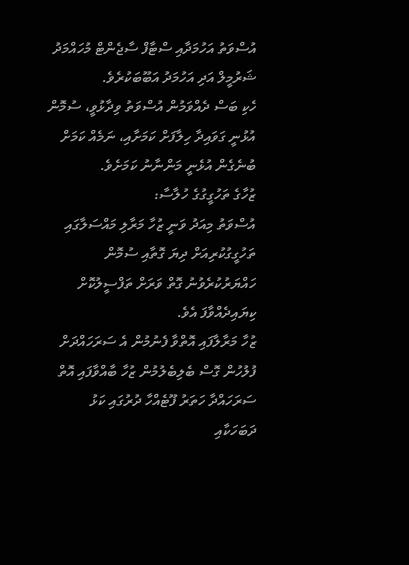އުސްވަތު އަހުމަދާއި ސްޓާފް ސާޖެންޓް މުހައްމަދު ޝަރުމީލް އަދި އަހުމަދު އަބޫބަކުރެވެ.
ހެކި ބަސް ދެއްވަމުން އުސްވަތު ވިދާޅުވީ، ސުމޮން އުޅުނީ ގަވައިދާ ހިލާފަށް ކަމަށާއި، ނަމެއް ކަމަށް ބުނެގެން އުޅެނީ މަންނާނު ކަމަށެވެ.
ޒުހާގެ ތަހުގީގުގެ ހުލާސާ:
އުސްވަތު މިއަދު ވަނީ ޒުހާ މަރާލި މައްސަލާގައި ތަހުގީގުކުރިއަށް ދިޔަ ގޮތާއި ސުމޮން ހައްޔަރުކުރެވުނު ގޮތް ވަރަށް ތަފްސީލުކޮށް ކިޔައިދެއްވާފަ އެވެ.
ޒުހާ މަރާލާފައި އޮތްވާ ފެނުމުން އެ ސަރަހައްދަށް ފުލުހުން ގޮސް ބެލިބެލުމުން ޒުހާ ބާއްވާފައި އޮތް ސަރަހައްދާ ހަތަރު ފޫޓެއްހާ ދުރުގައި ކަޅު ދަބަހަކާއި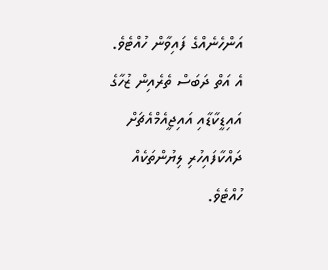އަންހެނެއްގެ ފައިވާން ހުއްޓެވެ. އެ އަތް ދަބަސް ތެރެއިން ޒުހާގެ އައިޑީކާޑާއި އައިޖީއެމްއެޗަށް ދައްކާފައިހުރި ލިޔުންތަކެއް ހުއްޓެވެ.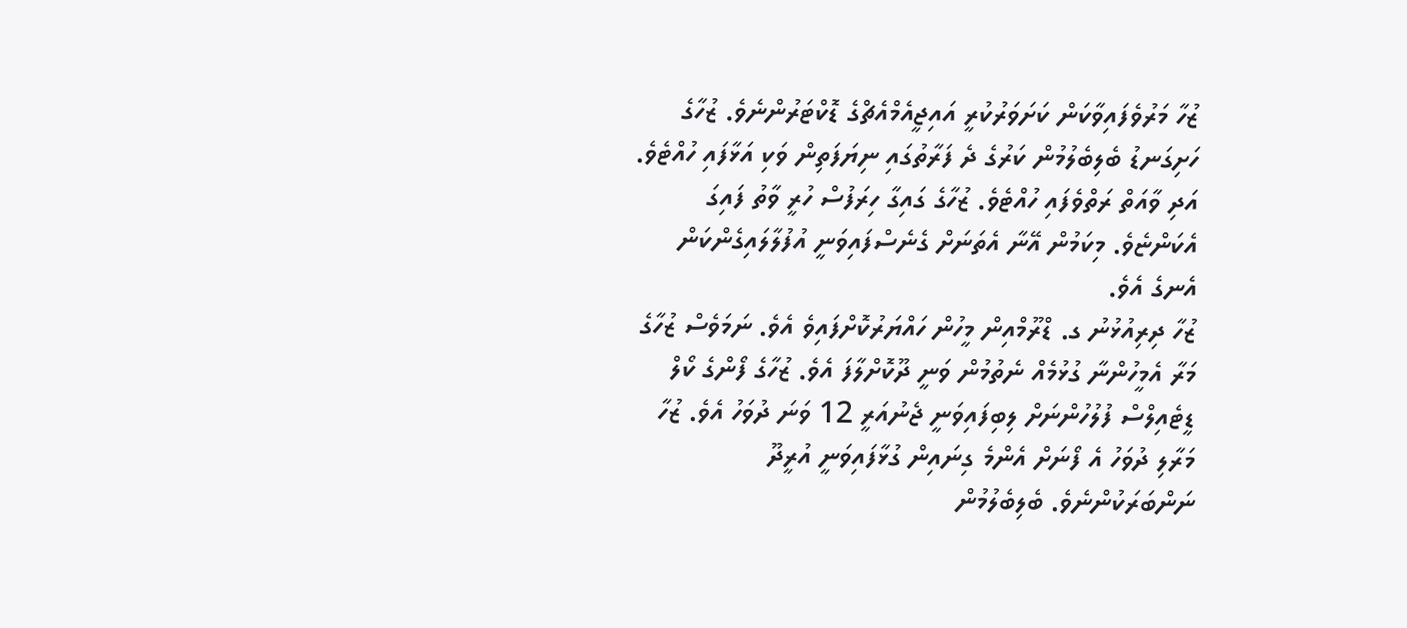ޒުހާ މަރުވެފައިވާކަން ކަށަވަރުކުރީ އައިޖީއެމްއެޗްގެ ޑޮކްޓަރުންނެވެ. ޒުހާގެ ހަށިގަނޑު ބެލިބެލުމުން ކަރުގެ ދެ ފަރާތުގައި ނިޔަފަތިން ވަކި އަޅާފައި ހުއްޓެވެ. އަދި ވާއަތް ރަތްވެފައި ހުއްޓެވެ. ޒުހާގެ ގައިގާ ހިރަފުސް ހުރީ ވާތު ފައިގަ އެކަންޏެވެ. މިކަމުން އޭނާ އެތަނަށް ގެނެސްފައިވަނީ އުފުލާލައިގެންކަން އެނގެ އެވެ.
ޒުހާ ދިރިއުޅުނު ގ. ޑްރޫމްއިން މީހުން ހައްޔަރުކޮށްފައިވެ އެވެ. ނަމަވެސް ޒުހާގެ މަރާ އެމީހުންނާ ގުޅުމެއް ނެތުމުން ވަނީ ދޫކޮށްލާފަ އެވެ. ޒުހާގެ ފޯންގެ ކޯލް ޑީޓެއިލްސް ފުލުހުންނަށް ލިބިފައިވަނީ ޖެނުއަރީ 12 ވަނަ ދުވަހު އެވެ. ޒުހާ މަރާލި ދުވަހު އެ ފޯނަށް އެންމެ ގިނައިން ގުޅާފައިވަނީ އުރީދޫ ނަންބަރަކުންނެވެ. ބެލިބެލުމުން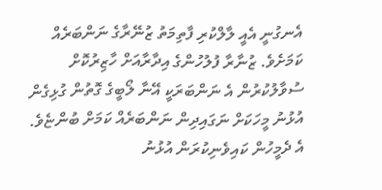އެނގުނީ އެއީ ލާލްކުރި ފާތިމަތު ޒުނޭރާގެ ނަންބަރެއް ކަމަށެވެ. ޒުނާރާ ފުލުހުންގެ އިދާރާއަށް ހާޒިރުކޮށް ސުވާލުކުރުން އެ ނަންބަރަކީ އޭނާ ލޯބީގެ ގޮތުން ގުޅިގެން އުޅުނު މީހަކަށް ނަގައިދިން ނަންބަރެއް ކަމަށް ބުންޏެވެ. އެ ދެމީހުން ކައިވެނިކުރަން އުޅުނު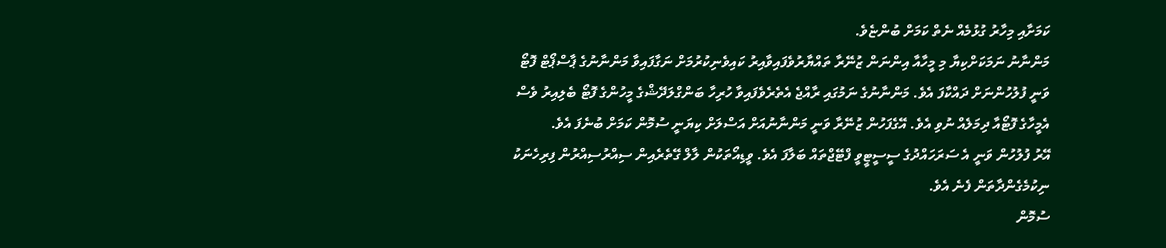ކަމަށާއި މިހާރު ގުޅުމެއް ނެތް ކަމަށް ބުންޏެވެ.
މަންނާނު ނަމަކަށްކިޔާ މި މީހާއާ އިންނަން ޒުނޭރާ ތައްޔާރުވެފައިވާއިރު ކައިވެނިކުރުމަށް ނަގާފައިވާ މަންނާނުގެ ޕާސްޕޯޓް ފޮޓޯ ވަނީ ފުލުހުންނަށް ދައްކާފަ އެވެ. މަންނާނުގެ ނަމުގައި ރާއްޖެ އެތެރެވެފައިވާ ހުރިހާ ބަންގްލަދޭޝްގެ މީހުންގެ ފޮޓޯ ބެލިއިރު ވެސް އެމީހާގެ ފޮޓޯއާ ދިމަލެއް ނުވި އެވެ. އޭގެފަހުން ޒުނޭރާ ވަނީ މަންނާނުއަށް އަސްލަށް ކިޔަނީ ސުމޮން ކަމަށް ބުނެފަ އެވެ.
އޭރު ފުލުހުން ވަނީ އެ ސަރަހައްދުގެ ސީސީޓީވީ ފްޓޭޖްތައް ބަލާފަ އެވެ. ވީޑިއޯތަކުން ލާލް ގޭތެރެއިން ސިއްރުސިއްރުން ފިރިހެނަކު ނިކުމެގެންދާތަން ފެނެ އެވެ.
ސުމޮން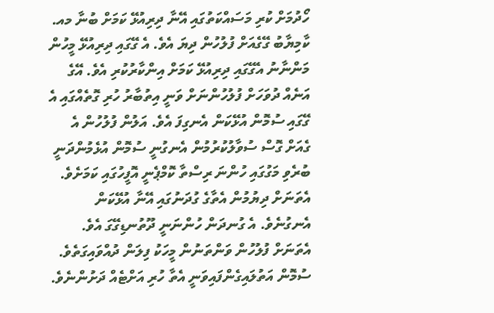ހޯދުމަށް ކުރި މަސައްކަތުގައި އޭނާ ދިރިއުޅޭ ކަމަށް ބުނާ މއ. ކާމިޔާބު ގޭގެއަށް ފުލުހުން ދިޔަ އެވެ. އެ ގޭގައި ދިރިއުޅޭ މީހުން މަންނާނު އެގޭގައި ދިރިއުޅޭ ކަމަށް އިންކާރުކުރި އެވެ. އޭގެ އަނެއް ދުވަހަށް ފުލުހުންނަށް ވަނީ އިތުބާރު ހުރި ގޮތެއްގައި އެ ގޭގައި ސުމޮން އުޅޭކަން އެނގިފަ އެވެ. އަލުން ފުލުހުން އެ ގެއަށް ގޮސް ސުވާލުކުރުމުން އެނގުނީ ސުމޮން އުޅެމުންދަނީ ބުރެވި މަގުގައި ހުންނަ ރިސްތާ ކޮމްޕެނީ އޮފީހުގައި ކަމަށެވެ. އެތަނަށް ދިޔުމުން އެތާގެ ގުދަނުގައި އޭނާ އުޅޭކަން އެނގުނެވެ. އެ ގުނދަން ހުންނަނީ ދޫތުނޑިގޭގަ އެވެ. އެތަނަށް ފުލުހުން ވަންތަނުން މީހަކު ފިލަން ދުއްވައިގަތެވެ. ސުމޮން އަތުލައިގެންފައިވަނީ އެތާ ހުރި އަށްޓެއް ދަށުންނެވެ.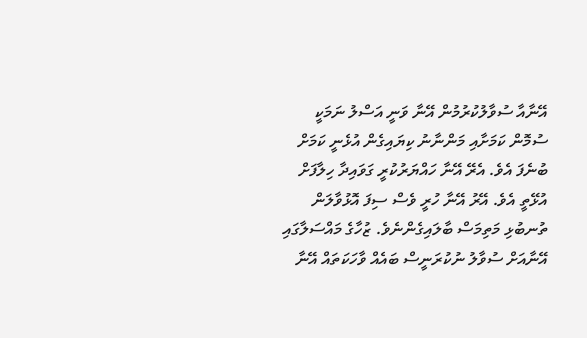އޭނާއާ ސުވާލުކުރުމުން އޭނާ ވަނީ އަސްލު ނަމަކީ ސުމޮން ކަމަށާއި މަންނާނު ކިޔައިގެން އުޅެނީ ކަމަށް ބުނެފަ އެވެ. އެރޭ އޭނާ ހައްޔަރުކުރީ ގަވައިދާ ހިލާފަށް އުޅޭތީ އެވެ. އޭރު އޭނާ ހުރީ ވެސް ސިފަ އޮޅުވާލަން ތުނބުޅި މަތިމަސް ބާލައިގެންނެވެ. ޒުހާގެ މައްސަލާގައި އޭނާއަށް ސުވާލު ނުކުރަނީސް ބައެއް ވާހަކަތައް އޭނާ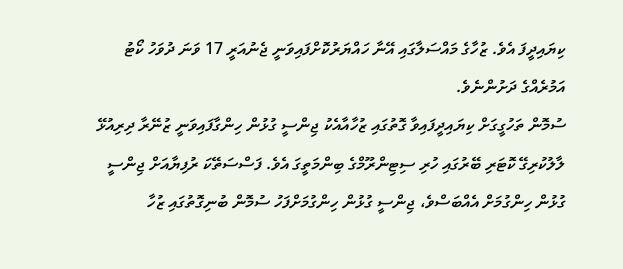ކިޔައިދީފަ އެވެ. ޒުހާގެ މައްސަލާގައި އޭނާ ހައްޔަރުކޮށްފައިވަނީ ޖެނުއަރީ 17 ވަނަ ދުވަހު ކޯޓު އަމުރެއްގެ ދަށުންނެވެ.
ސުމޮން ތަހުގީގަށް ކިޔައިދީފައިވާ ގޮތުގައި ޒުހާއާއެކު ޖިންސީ ގުޅުން ހިންގާފައިވަނީ ޒުނޭރާ ދިރިއުޅޭ ލާލުކުރިގޭ ކޮޓަރި ބޭރުގައި ހުރި ސިޓިންރޫމްގެ ބިންމަތީގަ އެވެ. ފަސްސަތޭކަ ރުފިޔާއަށް ޖިންސީ ގުޅުން ހިންގުމަށް އެއްބަސްވެ، ޖިންސީ ގުޅުން ހިންގުމަށްފަހު ސުމޮން ބުނިގޮތުގައި ޒުހާ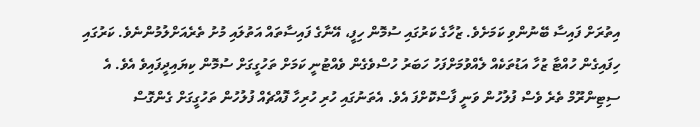އިތުރަށް ފައިސާ ބޭނުންވި ކަމަށެވެ. ޒުހާގެ ކަރުގައި ސުމޮން ހިފީ، އޭނާގެ ފައިސާތައް އަތުލައި މުށު ތެރެއަށްލުމުންނެވެ. ކަރުގައި ހިފައިގެން ހުއްޓާ ޒުހާ އަޑުތަކެއް ލެއްވުމަށްފަހު ހަބަރު ހުސްވެގެން ވެއްޓުނީ ކަމަށް ތަހުގީގަށް ސުމޮން ކިޔައިދީފައިވެ އެވެ. އެ ސިޓިންރޫމް ތެރެ ވެސް ފުލުހުން ވަނީ ފާސްކޮށްފަ އެވެ. އެތަނުގައި ހުރި ހުރިހާ ފޮއްޗެއް ފުލުހުން ތަހުގީގަށް ގެންގޮސް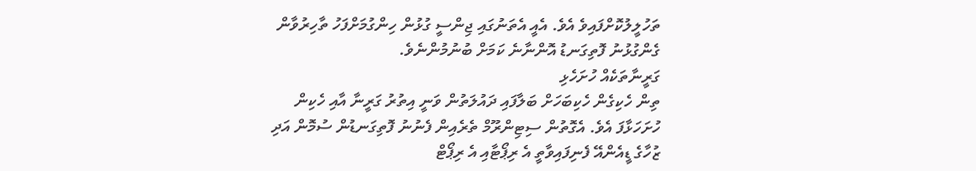ތަހުލީލުކޮށްފައިވެ އެވެ. އެއީ އެތަނުގައި ޖިންސީ ގުޅުން ހިންގުމަށްފަހު ތާހިރުވާން ގެންގުޅުނު ފޮތިގަނޑު އޮންނާނެ ކަމަށް ބުނުމުންނެވެ.
ގަރީނާތަކެއް ހުށަހެޅި
ތިން ހެކިގެން ހެކިބަހަށް ބަލާފައި ދައުލަތުން ވަނީ އިތުރު ގަރީނާ އާއި ހެކިން ހުށަހަޅާފަ އެވެ. އެގޮތުން ސިޓިންރޫމް ތެރެއިން ފެނުނު ފޮތިގަނޑުން ސުމޮން އަދި ޒުހާގެ ޑީއެންއޭ ފެނިފައިވާތީ އެ ރިޕޯޓާއި އެ ރިޕޯޓް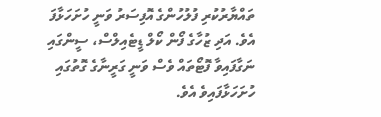ތައްޔާރުކުރި ފުލުހުންގެ އޮފިސަރު ވަނީ ހުށަހަޅާފަ އެވެ. އަދި ޒުހާގެ ފޯން ކޯލް ޑީޓެއިލްސް، ސީންގައި ނަގާފައިވާ ފޮޓޯތައް ވެސް ވަނީ ގަރީނާގެ ގޮތުގައި ހުށަހަޅާފައިވެ އެވެ.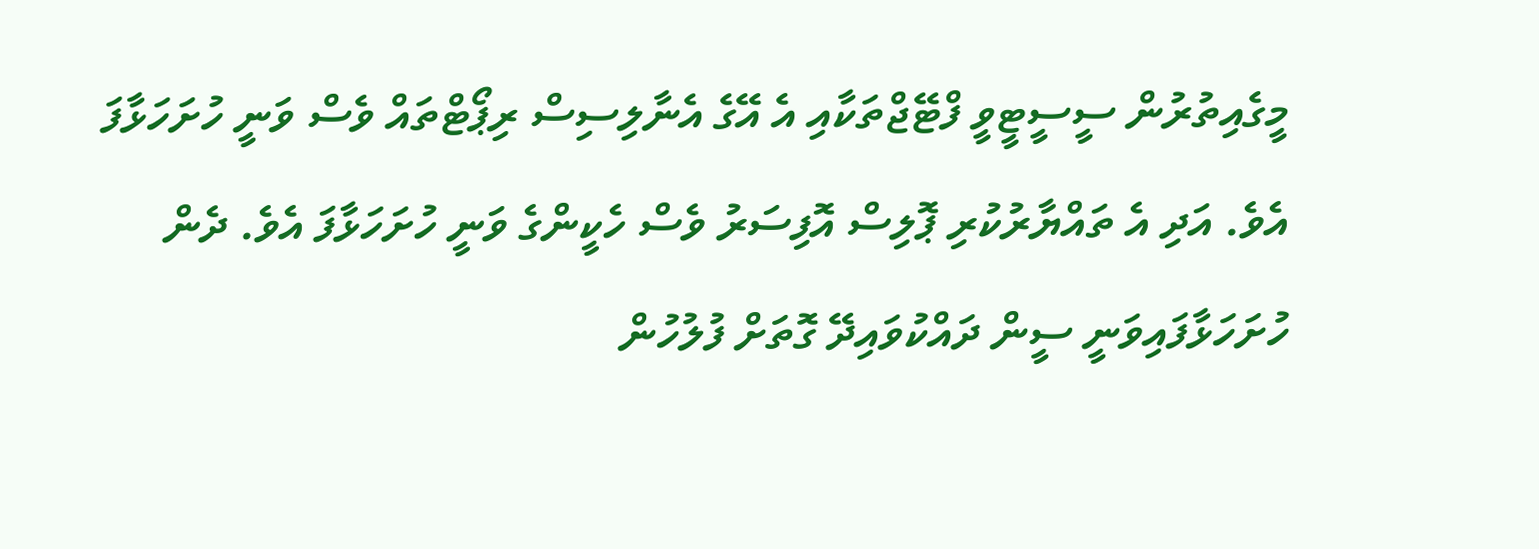މީގެއިތުރުން ސީސީޓީވީ ފްޓޭޖްތަކާއި އެ އޭގެ އެނާލިސިސް ރިޕޯޓްތައް ވެސް ވަނީ ހުށަހަޅާފަ އެވެ. އަދި އެ ތައްޔާރުކުރި ޕޮލިސް އޮފިސަރު ވެސް ހެކީންގެ ވަނީ ހުށަހަޅާފަ އެވެ. ދެން ހުށަހަޅާފައިވަނީ ސީން ދައްކުވައިދޭ ގޮތަށް ފުލުހުން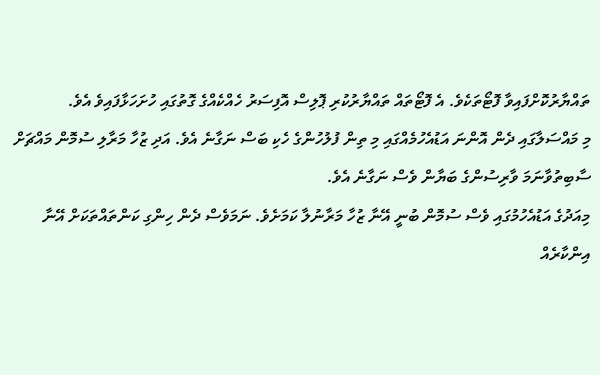ތައްޔާރުކޮށްފައިވާ ފޮޓޯތަކެވެ. އެ ފޮޓޯތައް ތައްޔާރުކުރި ޕޮލިސް އޮފިސަރު ހެއްކެއްގެ ގޮތުގައި ހުށަހަޅާފައިވެ އެވެ.
މި މައްސަލާގައި ދެން އޮންނަ އަޑުއެހުމެއްގައި މި ތިން ފުލުހުންގެ ހެކި ބަސް ނަގާނެ އެވެ. އަދި ޒުހާ މަރާލި ސުމޮން މައްޗަށް ސާބިތުވާނަމަ ވާރިސުންގެ ބަޔާން ވެސް ނަގާނެ އެވެ.
މިއަދުގެ އަޑުއެހުމުގައި ވެސް ސުމޮން ބުނީ އޭނާ ޒުހާ މަރާނުލާ ކަމަށެވެ. ނަމަވެސް ދެން ހިންގި ކަންތައްތަކަށް އޭނާ އިންކާރެއް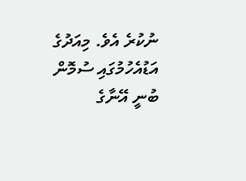ނުކުރެ އެވެ. މިއަދުގެ އަޑުއެހުމުގައި ސުމޮން ބުނީ އޭނާގެ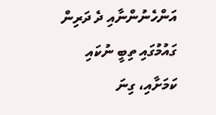އަންހެނުންނާއި ދެ ދަރިން ގައުމުގައި ތިބީ ނުކައި ކަމަށާއި، ގިނަ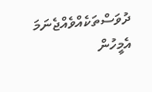ދުވަސްތަކެއްވެއްޖެނަމަ އެމީހުން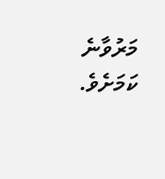މަރުވާނެ ކަމަށެވެ.